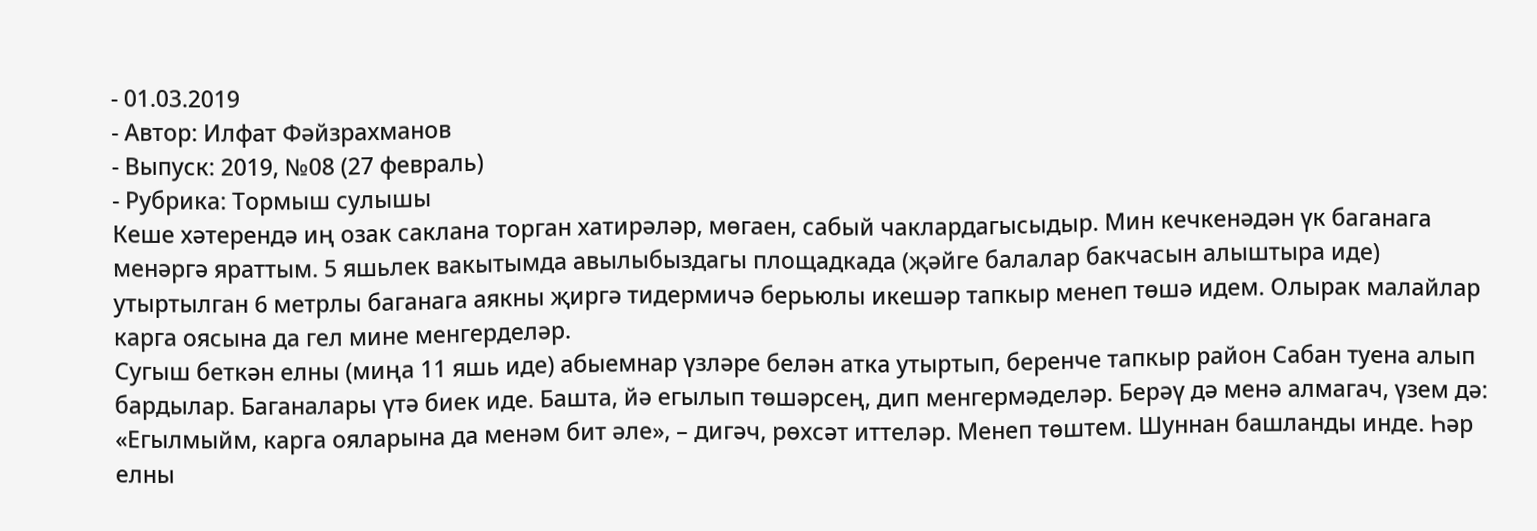- 01.03.2019
- Автор: Илфат Фәйзрахманов
- Выпуск: 2019, №08 (27 февраль)
- Рубрика: Тормыш сулышы
Кеше хәтерендә иң озак саклана торган хатирәләр, мөгаен, сабый чаклардагысыдыр. Мин кечкенәдән үк баганага менәргә яраттым. 5 яшьлек вакытымда авылыбыздагы площадкада (җәйге балалар бакчасын алыштыра иде) утыртылган 6 метрлы баганага аякны җиргә тидермичә берьюлы икешәр тапкыр менеп төшә идем. Олырак малайлар карга оясына да гел мине менгерделәр.
Сугыш беткән елны (миңа 11 яшь иде) абыемнар үзләре белән атка утыртып, беренче тапкыр район Сабан туена алып бардылар. Баганалары үтә биек иде. Башта, йә егылып төшәрсең, дип менгермәделәр. Берәү дә менә алмагач, үзем дә: «Егылмыйм, карга ояларына да менәм бит әле», – дигәч, рөхсәт иттеләр. Менеп төштем. Шуннан башланды инде. Һәр елны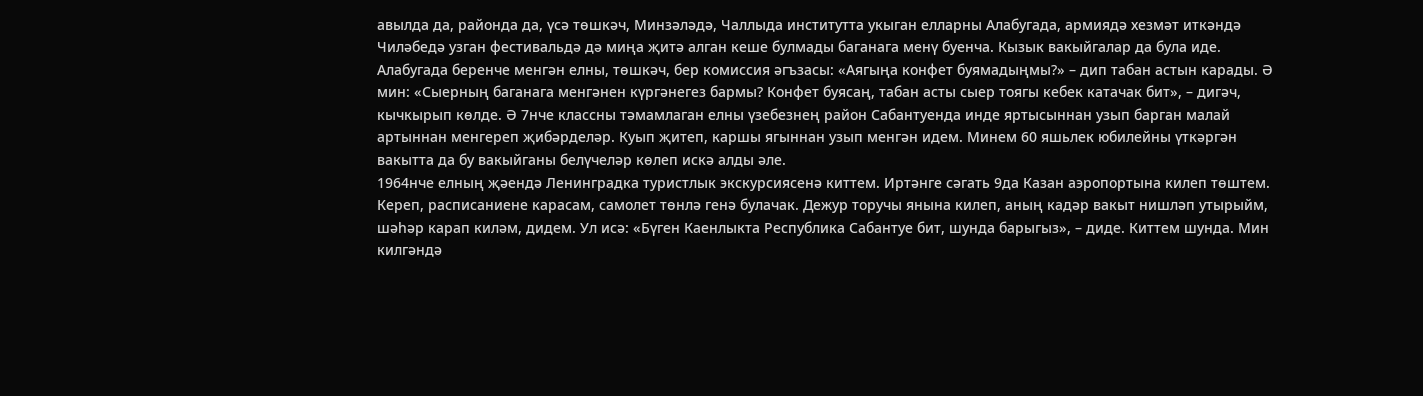авылда да, районда да, үсә төшкәч, Минзәләдә, Чаллыда институтта укыган елларны Алабугада, армиядә хезмәт иткәндә Чиләбедә узган фестивальдә дә миңа җитә алган кеше булмады баганага менү буенча. Кызык вакыйгалар да була иде. Алабугада беренче менгән елны, төшкәч, бер комиссия әгъзасы: «Аягыңа конфет буямадыңмы?» – дип табан астын карады. Ә мин: «Сыерның баганага менгәнен күргәнегез бармы? Конфет буясаң, табан асты сыер тоягы кебек катачак бит», – дигәч, кычкырып көлде. Ә 7нче классны тәмамлаган елны үзебезнең район Сабантуенда инде яртысыннан узып барган малай артыннан менгереп җибәрделәр. Куып җитеп, каршы ягыннан узып менгән идем. Минем 60 яшьлек юбилейны үткәргән вакытта да бу вакыйганы белүчеләр көлеп искә алды әле.
1964нче елның җәендә Ленинградка туристлык экскурсиясенә киттем. Иртәнге сәгать 9да Казан аэропортына килеп төштем. Кереп, расписаниене карасам, самолет төнлә генә булачак. Дежур торучы янына килеп, аның кадәр вакыт нишләп утырыйм, шәһәр карап киләм, дидем. Ул исә: «Бүген Каенлыкта Республика Сабантуе бит, шунда барыгыз», – диде. Киттем шунда. Мин килгәндә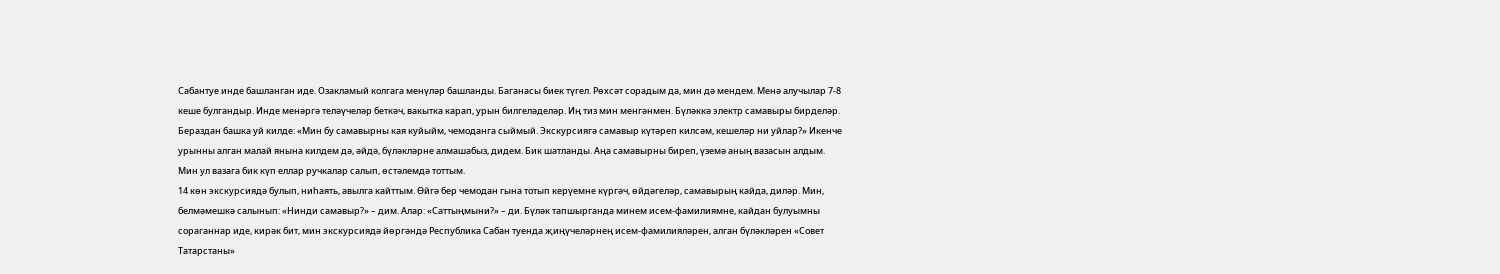Сабантуе инде башланган иде. Озакламый колгага менүләр башланды. Баганасы биек түгел. Рөхсәт сорадым да, мин дә мендем. Менә алучылар 7-8 кеше булгандыр. Инде менәргә теләүчеләр беткәч, вакытка карап, урын билгеләделәр. Иң тиз мин менгәнмен. Бүләккә электр самавыры бирделәр. Бераздан башка уй килде: «Мин бу самавырны кая куйыйм, чемоданга сыймый. Экскурсиягә самавыр күтәреп килсәм, кешеләр ни уйлар?» Икенче урынны алган малай янына килдем дә, әйдә, бүләкләрне алмашабыз, дидем. Бик шатланды. Аңа самавырны биреп, үземә аның вазасын алдым. Мин ул вазага бик күп еллар ручкалар салып, өстәлемдә тоттым.
14 көн экскурсиядә булып, ниһаять, авылга кайттым. Өйгә бер чемодан гына тотып керүемне күргәч, өйдәгеләр, самавырың кайда, диләр. Мин, белмәмешкә салынып: «Нинди самавыр?» – дим. Алар: «Саттыңмыни?» – ди. Бүләк тапшырганда минем исем-фамилиямне, кайдан булуымны сораганнар иде, кирәк бит, мин экскурсиядә йөргәндә Республика Сабан туенда җиңүчеләрнең исем-фамилияләрен, алган бүләкләрен «Совет Татарстаны»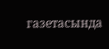газетасында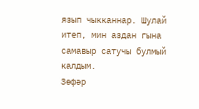язып чыкканнар. Шулай итеп, мин аздан гына самавыр сатучы булмый калдым.
Зөфәр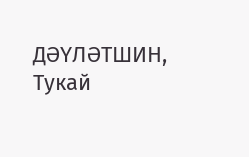ДӘҮЛӘТШИН,
Тукай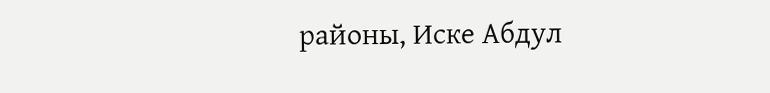районы, Иске Абдул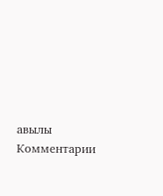авылы
Комментарии